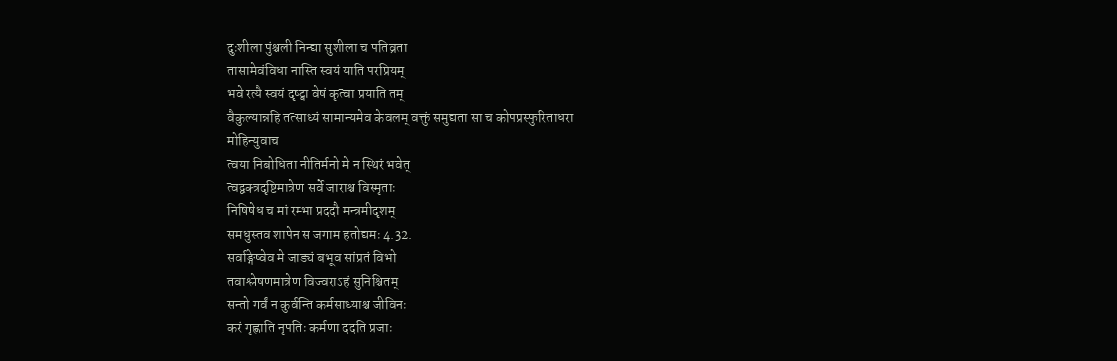दुःशीला पुंश्चली निन्द्या सुशीला च पतिव्रता
तासामेवंविधा नास्ति स्वयं याति परप्रियम्
भवे रत्यै स्वयं दृष्ट्वा वेषं कृत्वा प्रयाति तम्
वैकुल्यान्नहि तत्साध्यं सामान्यमेव केवलम् वक्तुं समुद्यता सा च कोपप्रस्फुरिताधरा
मोहिन्युवाच
त्वया निबोधिता नीतिर्मनो मे न स्थिरं भवेत्
त्वद्वक्त्रदृष्टिमात्रेण सर्वे जाराश्च विस्मृताः
निषिषेध च मां रम्भा प्रददौ मन्त्रमीदृशम्
समधुस्तव शापेन स जगाम हतोद्यमः 4.32.
सर्वाङ्गेष्वेव मे जाड्यं बभूव सांप्रतं विभो
तवाश्लेषणमात्रेण विज्वराऽहं सुनिश्चितम्
सन्तो गर्वं न कुर्वन्ति कर्मसाध्याश्च जीविनः
करं गृह्णाति नृपतिः कर्मणा ददति प्रजाः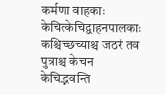कर्मणा वाहकाः केचित्केचिद्वाहनपालकाः
कश्चिच्छच्याश्च जठरं तव पुत्राश्च केचन
केचिद्भवन्ति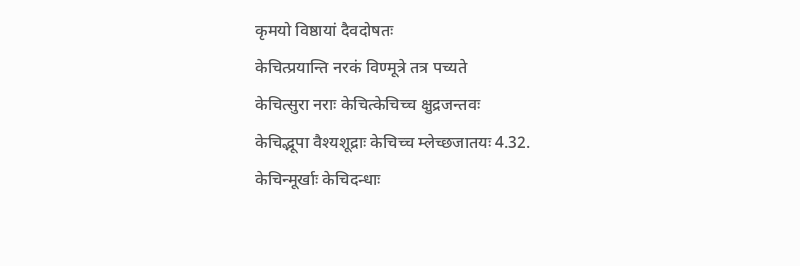कृमयो विष्ठायां दैवदोषतः
केचित्प्रयान्ति नरकं विण्मूत्रे तत्र पच्यते
केचित्सुरा नराः केचित्केचिच्च क्षुद्रजन्तवः
केचिद्भूपा वैश्यशूद्राः केचिच्च म्लेच्छजातयः 4.32.
केचिन्मूर्खाः केचिदन्धाः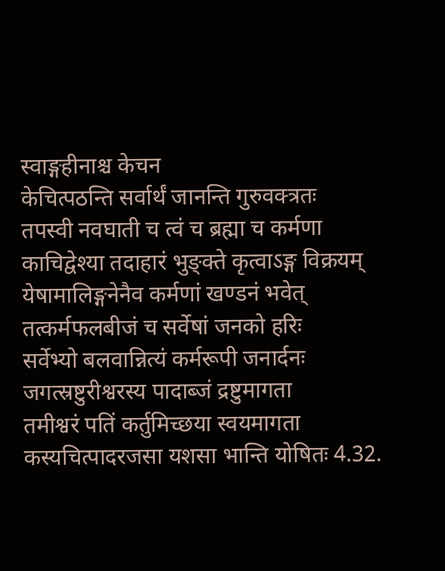स्वाङ्गहीनाश्च केचन
केचित्पठन्ति सर्वार्थं जानन्ति गुरुवक्त्रतः
तपस्वी नवघाती च त्वं च ब्रह्मा च कर्मणा
काचिद्वेश्या तदाहारं भुङ्क्ते कृत्वाऽङ्ग विक्रयम्
येषामालिङ्गनेनैव कर्मणां खण्डनं भवेत्
तत्कर्मफलबीजं च सर्वेषां जनको हरिः
सर्वेभ्यो बलवान्नित्यं कर्मरूपी जनार्दनः
जगत्स्रष्टुरीश्वरस्य पादाब्जं द्रष्टुमागता
तमीश्वरं पतिं कर्तुमिच्छया स्वयमागता
कस्यचित्पादरजसा यशसा भान्ति योषितः 4.32.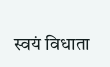स्वयं विधाता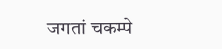जगतां चकम्पे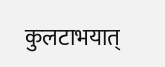कुलटाभयात्